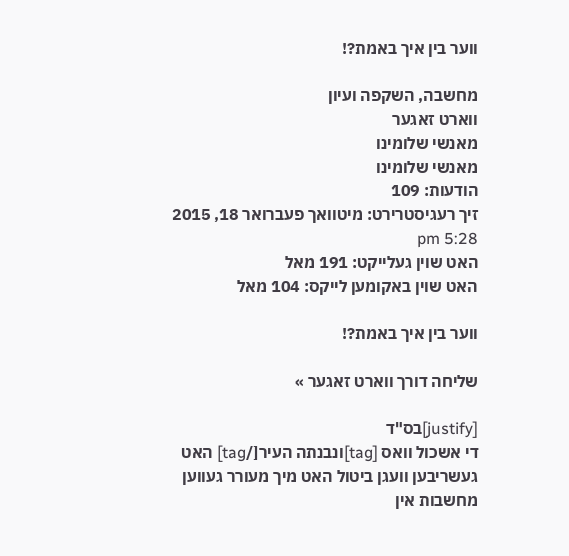ווער בין איך באמת?!

מחשבה, השקפה ועיון
ווארט זאגער
מאנשי שלומינו
מאנשי שלומינו
הודעות: 109
זיך רעגיסטרירט: מיטוואך פעברואר 18, 2015 5:28 pm
האט שוין געלייקט: 191 מאל
האט שוין באקומען לייקס: 104 מאל

ווער בין איך באמת?!

שליחה דורך ווארט זאגער »

[justify]בס"ד
די אשכול וואס [tag]ונבנתה העיר[/tag] האט געשריבען וועגן ביטול האט מיך מעורר געווען מחשבות אין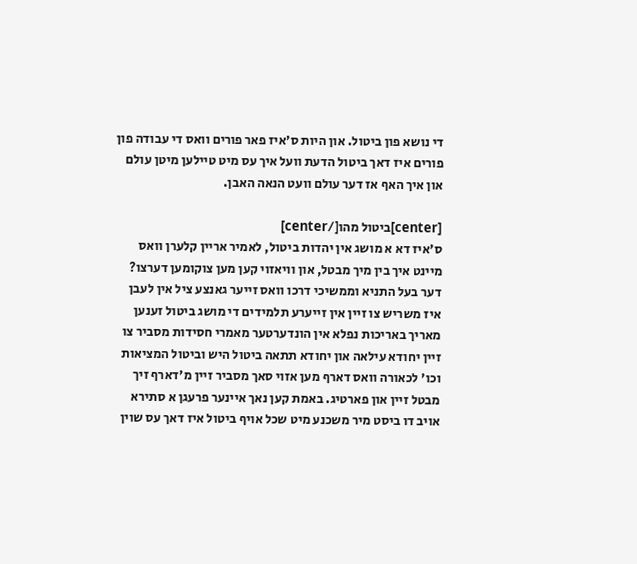די נושא פון ביטול. און היות ס'איז פאר פורים וואס די עבודה פון פורים איז דאך ביטול הדעת וועל איך עס מיט טיילען מיטן עולם און איך האף אז דער עולם וועט הנאה האבן.

[center]ביטול מהו[/center]
ס'איז דא א מושג אין יהדות ביטול, לאמיר אריין קלערן וואס מיינט איך בין מיך מבטל, און וויאזוי קען מען צוקומען דערצו? דער בעל התניא וממשיכי דרכו וואס זייער גאנצע ציל אין לעבן איז משריש צו זיין אין זייערע תלמידים די מושג ביטול זענען מאריך באריכות נפלא אין הונדערטער מאמרי חסידות מסביר צו זיין יחודא עילאה און יחודא תתאה ביטול היש וביטול המציאות וכו' לכאורה וואס דארף מען אזוי סאך מסביר זיין מ'דארף זיך מבטל זיין און פארטיג. באמת קען נאך איינער פרעגן א סתירא אויב דו ביסט מיר משכנע מיט שכל אויף ביטול איז דאך עס שוין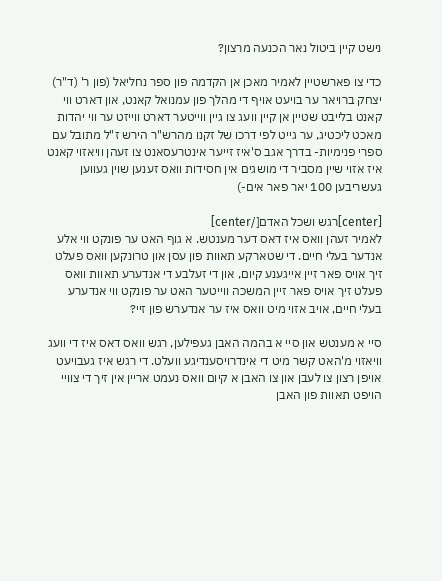נישט קיין ביטול נאר הכנעה מרצון?

כדי צו פארשטיין לאמיר מאכן אן הקדמה פון ספר נחליאל (פון ר' (ד"ר) יצחק ברויאר ער בויעט אויף די מהלך פון עמנואל קאנט, און דארט ווי קאנט בלייבט שטיין אן קיין וועג צו גיין ווייטער דארט ווייזט ער ווי יהדות מאכט ליכטיג, ער גייט לפי דרכו של זקנו מהרש"ר הירש ז"ל מתובל עם ספרי פנימיות- בדרך אגב ס'איז זייער אינטרעסאנט צו זעהן וויאזוי קאנט איז אזוי שיין מסביר די מושגים אין חסידות וואס זענען שוין געווען געשריבען 100 יאר פאר אים-)

[center]רגש ושכל האדם[/center]
לאמיר זעהן וואס איז דאס דער מענטש. א גוף האט ער פונקט ווי אלע אנדער בעלי חיים. די שטארקע תאוות פון עסן און טרונקען וואס פעלט זיך אויס פאר זיין אייגענע קיום, און די זעלבע די אנדערע תאוות וואס פעלט זיך אויס פאר זיין המשכה ווייטער האט ער פונקט ווי אנדערע בעלי חיים, אויב אזוי מיט וואס איז ער אנדערש פון זיי?

סיי א מענטש און סיי א בהמה האבן געפילען, רגש וואס דאס איז די וועג וויאזוי מ'האט קשר מיט די אינדרויסענדיגע וועלט. די רגש איז געבויעט אויפן רצון צו לעבן און צו האבן א קיום וואס נעמט אריין אין זיך די צוויי הויפט תאוות פון האבן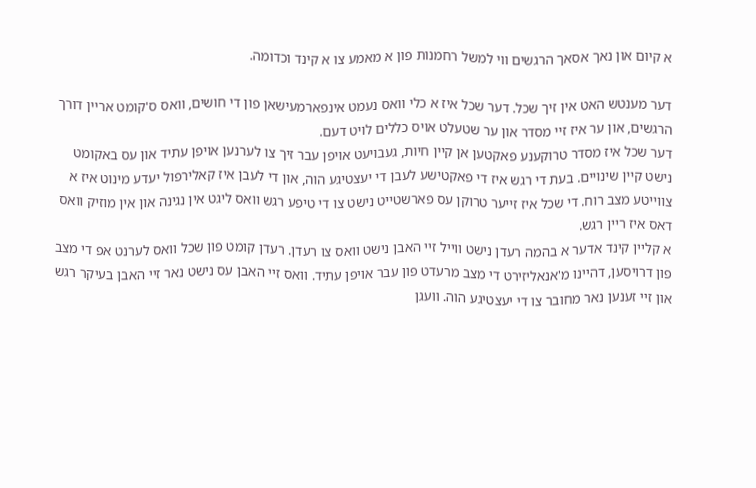א קיום און נאך אסאך הרגשים ווי למשל רחמנות פון א מאמע צו א קינד וכדומה.

דער מענטש האט אין זיך שכל. דער שכל איז א כלי וואס נעמט אינפארמעישאן פון די חושים, וואס ס'קומט אריין דורך הרגשים, און ער איז זיי מסדר און ער שטעלט אויס כללים לויט דעם.
דער שכל איז מסדר טרוקענע פאקטען אן קיין חיות, געבויעט אויפן עבר זיך צו לערנען אויפן עתיד און עס באקומט נישט קיין שינויים. בעת די רגש איז די פאקטישע לעבן די יעצטיגע הוה, און די לעבן איז קאלירפול יעדע מינוט איז א צווייטע מצב רוח. די שכל איז זייער טרוקן עס פארשטייט נישט צו די טיפע רגש וואס ליגט אין נגינה און אין מוזיק וואס דאס איז ריין רגש.
א קליין קינד אדער א בהמה רעדן נישט ווייל זיי האבן נישט וואס צו רעדן. רעדן קומט פון שכל וואס לערנט אפ די מצב פון דרויסען, דהיינו מ'אנאליזירט די מצב מרעדט פון עבר אויפן עתיד. וואס זיי האבן עס נישט נאר זיי האבן בעיקר רגש און זיי זענען נאר מחובר צו די יעצטיגע הוה. וועגן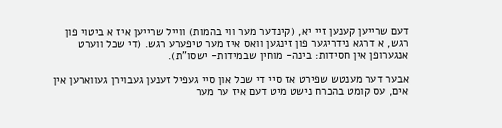דעם שרייען קענען זיי יא, (קינדער מער ווי בהמות) ווייל שרייען איז א ביטוי פון רגש, א דרגא נידריגער פון זינגען וואס איז מער טיפערע רגש. (די שכל ווערט אנגערופן אין חסידות: בינה- מוחין שבמידות- ישסו"ת).

אבער דער מענטש שפירט אז סיי די שכל און סיי געפיל זענען געבוירן געווארען אין אים, עס קומט בהכרח נישט מיט דעם איז ער מער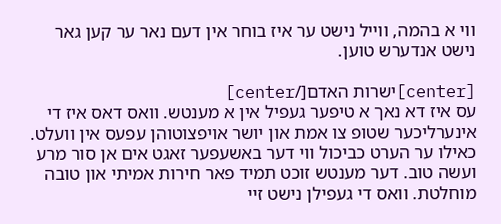ווי א בהמה, ווייל נישט ער איז בוחר אין דעם נאר ער קען גאר נישט אנדערש טוען.

[center]ישרות האדם[/center]
עס איז דא נאך א טיפער געפיל אין א מענטש. וואס דאס איז די אינערליכער שטופ צו אמת און יושר אויפצוטוהן עפעס אין וועלט. כאילו ער הערט כביכול ווי דער באשעפער זאגט אים אן סור מרע ועשה טוב. דער מענטש זוכט תמיד פאר חירות אמיתי און טובה מוחלטת. וואס די געפילן נישט זיי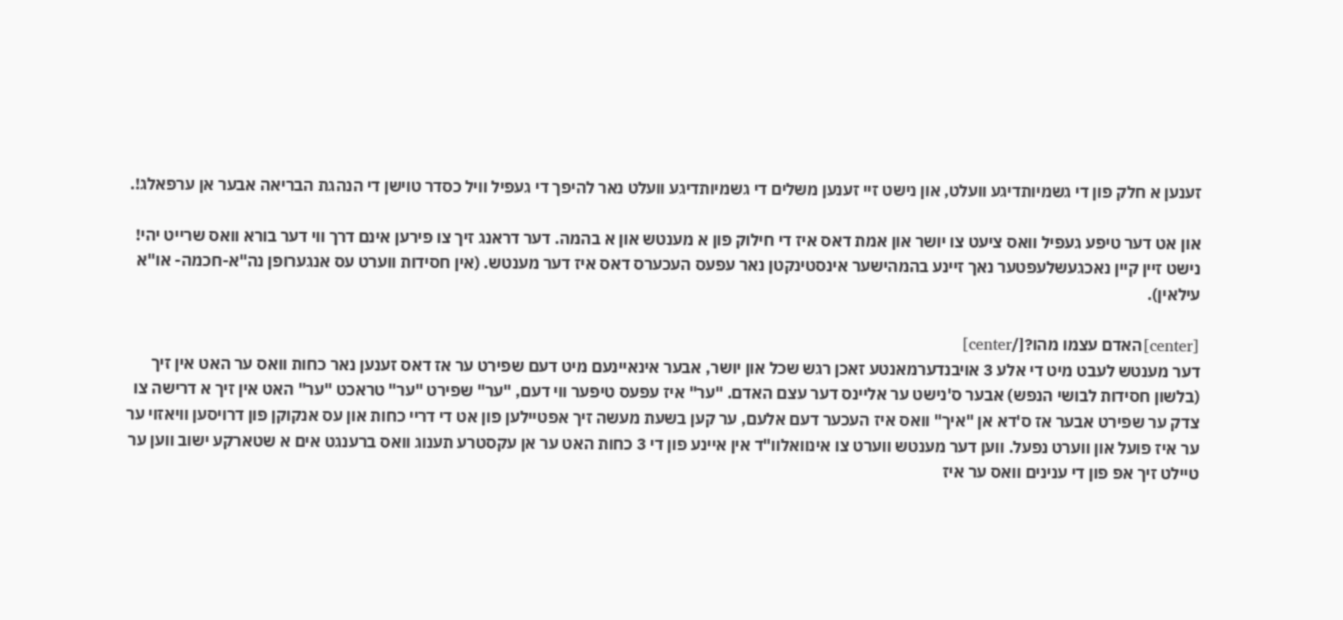זענען א חלק פון די גשמיותדיגע וועלט, און נישט זיי זענען משלים די גשמיותדיגע וועלט נאר להיפך די געפיל וויל כסדר טוישן די הנהגת הבריאה אבער אן ערפאלג!.

און אט דער טיפע געפיל וואס ציעט צו יושר און אמת דאס איז די חילוק פון א מענטש און א בהמה. דער דראנג זיך צו פירען אינם דרך ווי דער בורא וואס שרייט יהי! נישט זיין קיין נאכגעשלעפטער נאך זיינע בהמהישער אינסטינקטן נאר עפעס העכערס דאס איז דער מענטש. (אין חסידות ווערט עס אנגערופן נה"א-חכמה- או"א עילאין).

[center]האדם עצמו מהו?[/center]
דער מענטש לעבט מיט די אלע 3 אויבנדערמאנטע זאכן רגש שכל און יושר, אבער אינאיינעם מיט דעם שפירט ער אז דאס זענען נאר כחות וואס ער האט אין זיך (בלשון חסידות לבושי הנפש) אבער ס'נישט ער אליינס דער עצם האדם. "ער" איז עפעס טיפער ווי דעם, "ער" שפירט "ער" טראכט "ער" האט אין זיך א דרישה צו צדק ער שפירט אבער אז ס'דא אן "איך" וואס איז העכער דעם אלעם, ער קען בשעת מעשה זיך אפטיילען פון אט די דריי כחות און עס אנקוקן פון דרויסען וויאזוי ער ער איז פועל און ווערט נפעל. ווען דער מענטש ווערט צו אינוואלוו"ד אין איינע פון די 3 כחות האט ער אן עקסטרע תענוג וואס ברענגט אים א שטארקע ישוב ווען ער טיילט זיך אפ פון די ענינים וואס ער איז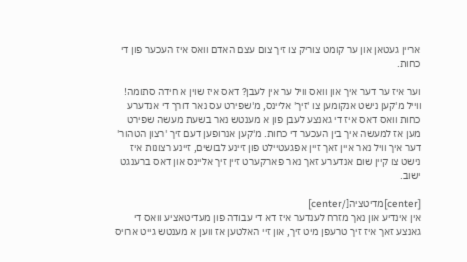אריין געטאן און ער קומט צוריק צו זיך צום עצם האדם וואס איז העכער פון די כחות.

וער איז ער דער איך און וואס וויל ער אין לעבן? דאס איז שוין א חידה סתומה! ווייל מ'קען נישט אנקומען צו 'זיך' אליינס, מ'שפירט עס נאר דורך די אנדערע כחות וואס דאס איז די גאנצע לעבן פון א מענטש נאר בשעת מעשה שפירט מען אז למעשה איך בין העכער די כחות. מ'קען אנרופען דעם זיך 'רצון הטהור' דער איך וויל נאר איין זאך זיין אפגעטיילט פון זיינע לבושים, זיינע רצונות איז נישט צו קיין שום אנדערע זאך נאר פארקערט זיין זיך אליינס און דאס ברענגט ישוב.

[center]מדיטציה[/center]
אין אינדיע און נאך מזרח לענדער איז דא די עבודה פון מעדיטאציע וואס די גאנצע זאך איז זיך טרעפן מיט זיך, און זיי האלטען אז ווען א מענטש גייט ארויס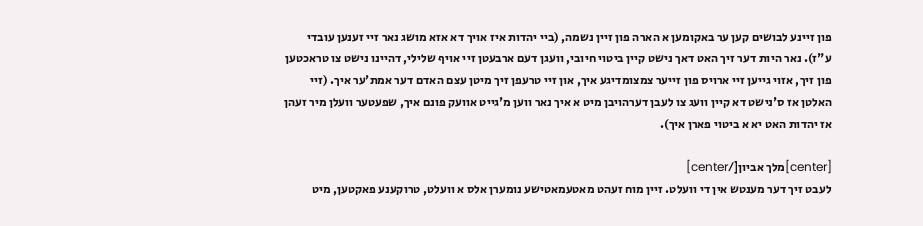פון זיינע לבושים קען ער באקומען א הארה פון זיין נשמה, (ביי יהדות איז אויך דא אזא מושג נאר זיי זענען עובדי ע"ז). נאר היות דער זיך האט דאך נישט קיין ביטוי חיובי, וועגן דעם ארבעטן זיי אויף שלילי, דהיינו נישט צו טראכטען פון זיך, אזוי גייען זיי ארויס פון זייער צמצומדיגע איך, און זיי טרעפן זיך מיטן עצם האדם דער אמת'ער איך. (זיי האלטן אז ס'נישט דא קיין וועג צו לעבן דערהויבן מיט א איך נאר ווען מ'גייט אוועק פונם איך, שפעטער וועלן מיר זעהן אז יהדות האט יא א ביטוי פארן איך).

[center]מלך אביון[/center]
לעבט זיך דער מענטש אין די וועלט. זיין מוח זעהט מאטעמאטישע נומערן אלס א וועלט, טרוקענע פאקטען, מיט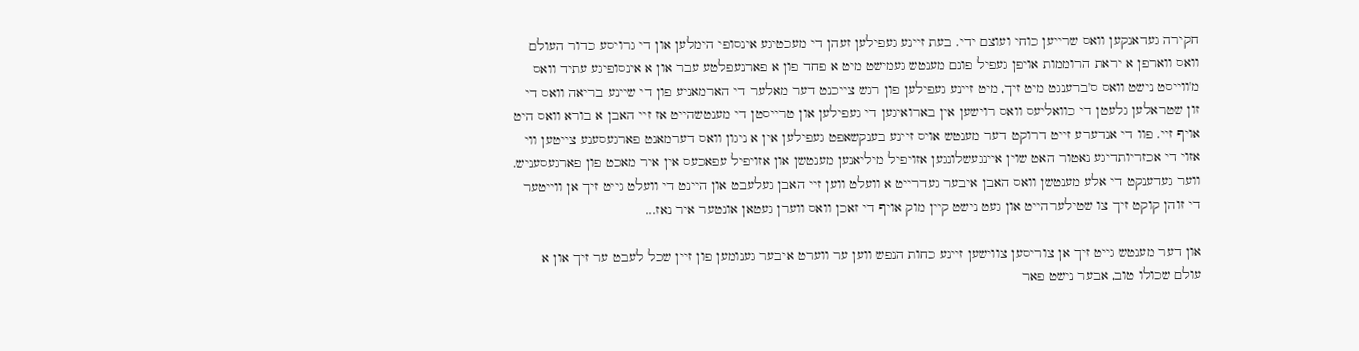חקירה געדאנקען וואס שרייען כוחי ועוצם ידי. בעת זיינע געפילען זעהן די מעכטיגע אינסופי הימלען און די גרויסע כדור העולם וואס ווארפן א יראת הרוממות אויפן געפיל פונם מענטש געמישט מיט א פחד פון א פארנעפלטע עבר און א אינסופיגע עתיד וואס מ'ווייסט נישט וואס ס'ברענגט מיט זיך, מיט זיינע געפילען פון רגש צייכנט דער מאלער די הארמאניע פון די שיינע בריאה וואס די זון שטראלען גלעטן די כוואליעס וואס רוישען אין בארואיגען די געפילען און טרייסטן די מענטשהייט אז זיי האבן א בורא וואס היט אויף זיי. פוו די אנדערע זייט דרוקט דער מענטש אויס זיינע בענקשאפט געפילען אין א ניגון וואס דערמאנט פארגעסענע צייטען ווי אזוי די אכזריותדיגע נאטור האט שוין איינגעשלונגען אזויפיל מיליאנען מענטשן און אזויפיל עפאכעס אין איר מאכט פון פארגעסעניש. ווער געדענקט די אלע מענטשן וואס האבן איבער געדרייט א וועלט ווען זיי האבן געלעבט און היינט די וועלט גייט זיך אן ווייטער די זוהן קוקט זיך צו שטילערהייט און געט נישט קיין מוק אויף די זאכן וואס ווערן געטאן אונטער איר נאז...

און דער מענטש גייט זיך אן צוריסען צווישען זיינע כחות הנפש ווען ער ווערט איבער גענומען פון זיין שכל לעבט ער זיך און א עולם שכולו טוב, אבער נישט פאר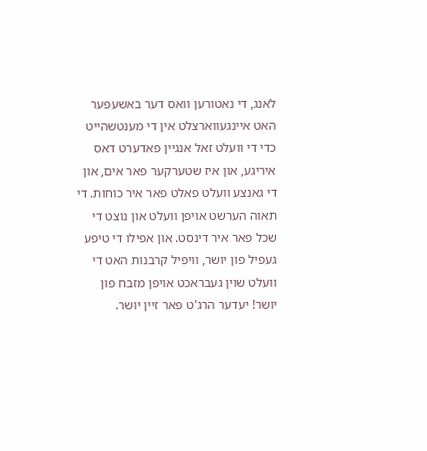לאנג, די נאטורען וואס דער באשעפער האט איינגעווארצלט אין די מענטשהייט כדי די וועלט זאל אנגיין פאדערט דאס איריגע, און איז שטערקער פאר אים, און די גאנצע וועלט פאלט פאר איר כוחות. די תאוה הערשט אויפן וועלט און נוצט די שכל פאר איר דינסט. און אפילו די טיפע געפיל פון יושר, וויפיל קרבנות האט די וועלט שוין געבראכט אויפן מזבח פון יושר! יעדער הרג'ט פאר זיין יושר.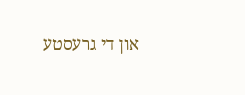און די גרעסטע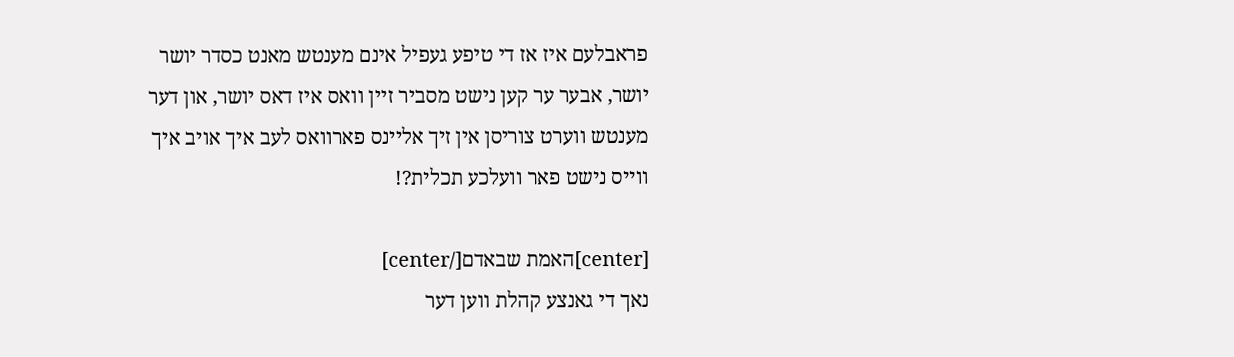פראבלעם איז אז די טיפע געפיל אינם מענטש מאנט כסדר יושר יושר, אבער ער קען נישט מסביר זיין וואס איז דאס יושר, און דער מענטש ווערט צוריסן אין זיך אליינס פארוואס לעב איך אויב איך ווייס נישט פאר וועלכע תכלית?!

[center]האמת שבאדם[/center]
נאך די גאנצע קהלת ווען דער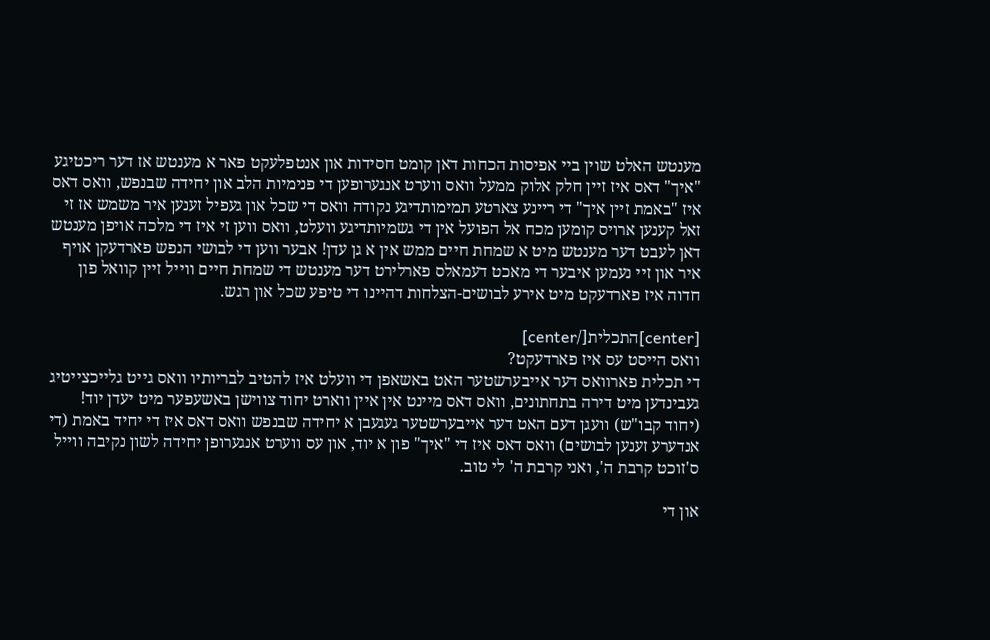מענטש האלט שוין ביי אפיסות הכחות דאן קומט חסידות און אנטפלעקט פאר א מענטש אז דער ריכטיגע "איך" דאס איז זיין חלק אלוק ממעל וואס ווערט אנגערופען די פנימיות הלב און יחידה שבנפש, וואס דאס איז "באמת זיין איך" די ריינע צארטע תמימותדיגע נקודה וואס די שכל און געפיל זענען איר משמש אז זי זאל קענען ארויס קומען מכח אל הפועל אין די גשמיותדיגע וועלט, וואס ווען זי איז די מלכה אויפן מענטש דאן לעבט דער מענטש מיט א שמחת חיים ממש אין א גן עדן! אבער ווען די לבושי הנפש פארדעקן אויף איר און זיי נעמען איבער די מאכט דעמאלס פארלירט דער מענטש די שמחת חיים ווייל זיין קוואל פון חדוה איז פארדעקט מיט אירע לבושים-הצלחות דהיינו די טיפע שכל און רגש.

[center]התכלית[/center]
וואס הייסט עס איז פארדעקט?
די תכלית פארוואס דער אייבערשטער האט באשאפן די וועלט איז להטיב לבריותיו וואס גייט גלייכצייטיג געבינדען מיט דירה בתחתונים, וואס דאס מיינט אין איין ווארט יחוד צווישן באשעפער מיט יעדן יוד! (יחוד קבו"ש) וועגן דעם האט דער אייבערשטער געגעבן א יחידה שבנפש וואס דאס איז די יחיד באמת (די אנדערע זענען לבושים) וואס דאס איז די "איך" פון א יוד, און עס ווערט אנגערופן יחידה לשון נקיבה ווייל ס'זוכט קרבת ה', ואני קרבת ה' לי טוב.

און די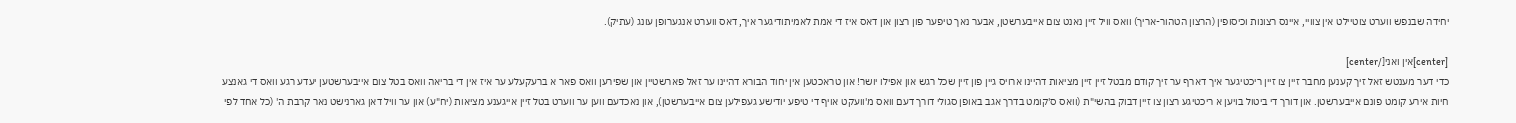יחידה שבנפש ווערט צוטיילט אין צוויי, איינס רצונות וכיסופין (הרצון הטהור-אריך) וואס וויל זיין נאנט צום אייבערשטן, אבער נאך טיפער פון רצון און דאס איז די אמת לאמיתודיגער איך, דאס ווערט אנגערופן עונג (עתיק).

[center]אין ואני[/center]
כדי דער מענטש זאל זיך קענען מחבר זיין צו זיין ריכטיגער איך דארף ער זיך קודם מבטל זיין זיין מציאות דהיינו ארויס גיין פון זיין שכל רגש און אפילו יושר! און טראכטען אין יחוד הבורא דהיינו ער זאל פארשטיין און שפירען וואס פאר א ברעקעלע ער איז אין די בריאה וואס בטל צום אייבערשטען יעדע רגע וואס די גאנצע חיות אירע קומט פונם אייבערשטן. און דורך די ביטול בויען א ריכטיגע רצון צו זיין דבוק בהשי"ת (וואס ס'קומט בדרך אגב באופן סגולי דורך דעם וואס מ'וועקט אויף די טיפע יודישע געפילען צום אייבערשטן), און נאכדעם ווען ער ווערט בטל זיין אייגענע מציאות (יח"ע) און ער וויל דאן גארנישט נאר קרבת ה' (כל אחד לפי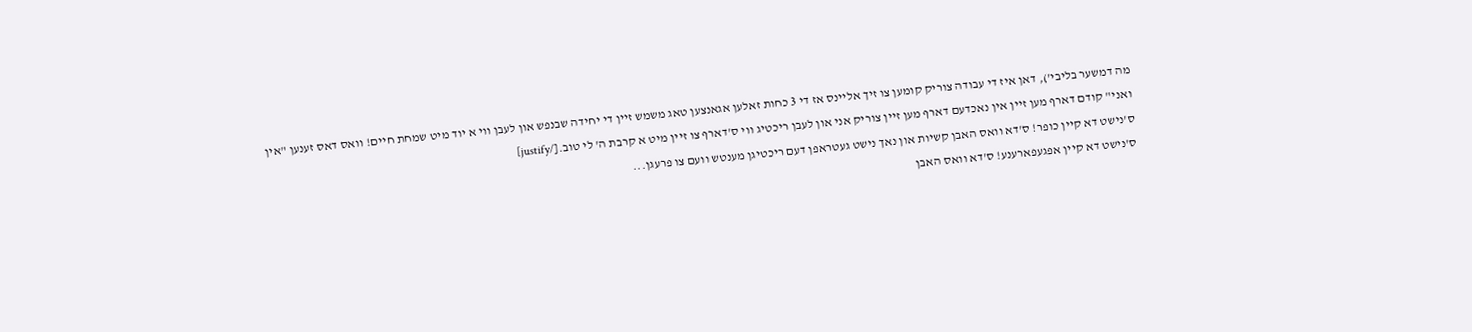מה דמשער בליבי'), דאן איז די עבודה צוריק קומען צו זיך אליינס אז די 3 כחות זאלען אגאנצען טאג משמש זיין די יחידה שבנפש און לעבן ווי א יוד מיט שמחת חיים! וואס דאס זענען "אין ואני" קודם דארף מען זיין אין נאכדעם דארף מען זיין צוריק אני און לעבן ריכטיג ווי ס'דארף צו זיין מיט א קרבת ה' לי טוב.[/justify]
ס'נישט דא קיין כופר! ס'דא וואס האבן קשיות און נאך נישט געטראפן דעם ריכטיגן מענטש וועם צו פרעגן...
ס'נישט דא קיין אפגעפארענע! ס'דא וואס האבן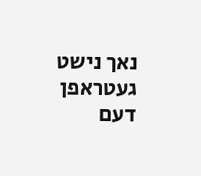נאך נישט געטראפן דעם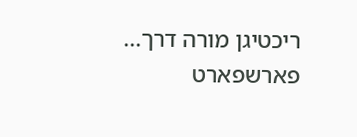ריכטיגן מורה דרך...
פארשפארט